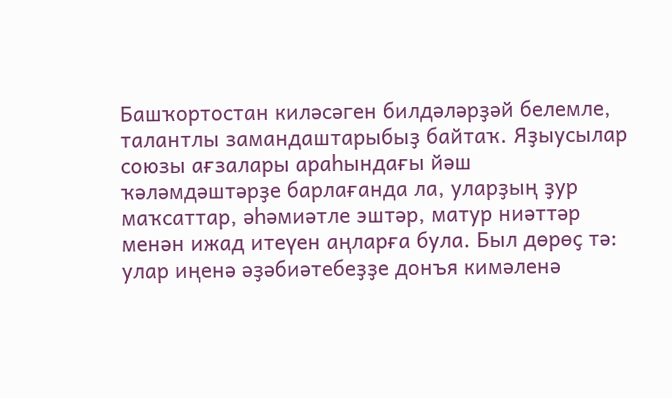Башҡортостан киләсәген билдәләрҙәй белемле, талантлы замандаштарыбыҙ байтаҡ. Яҙыусылар союзы ағзалары араһындағы йәш ҡәләмдәштәрҙе барлағанда ла, уларҙың ҙур маҡсаттар, әһәмиәтле эштәр, матур ниәттәр менән ижад итеүен аңларға була. Был дөрөҫ тә: улар иңенә әҙәбиәтебеҙҙе донъя кимәленә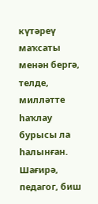күтәреү маҡсаты менән бергә, телде, милләтте һаҡлау бурысы ла һалынған.
Шағирә, педагог, биш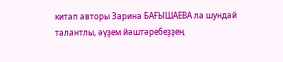китап авторы Зарина БАҒЫШАЕВА ла шундай талантлы, әүҙем йәштәребеҙҙең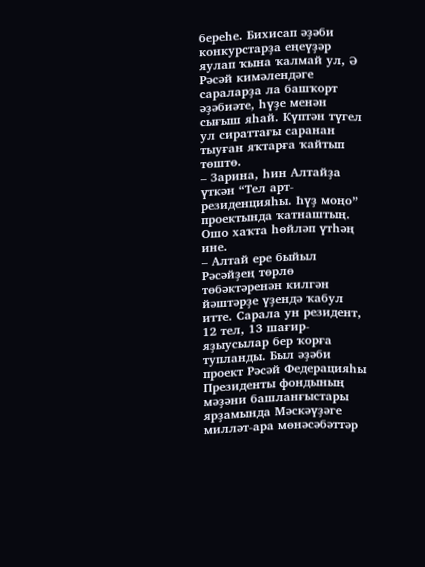береһе. Бихисап әҙәби конкурстарҙа еңеүҙәр яулап ҡына ҡалмай ул, Ә Рәсәй кимәлендәге сараларҙа ла башҡорт әҙәбиәте, һүҙе менән сығыш яһай. Күптән түгел ул сираттағы саранан тыуған яҡтарға ҡайтып төштө.
– Зарина, һин Алтайҙа үткән “Тел арт-резиденцияһы. Һүҙ моңо” проектында ҡатнаштың. Ошо хаҡта һөйләп үтһәң ине.
– Алтай ере быйыл Рәсәйҙең төрлө төбәктәренән килгән йәштәрҙе үҙендә ҡабул итте. Сарала ун резидент, 12 тел, 13 шағир-яҙыусылар бер ҡорға тупланды. Был әҙәби проект Рәсәй Федерацияһы Президенты фондының мәҙәни башланғыстары ярҙамында Мәскәүҙәге милләт-ара мөнәсәбәттәр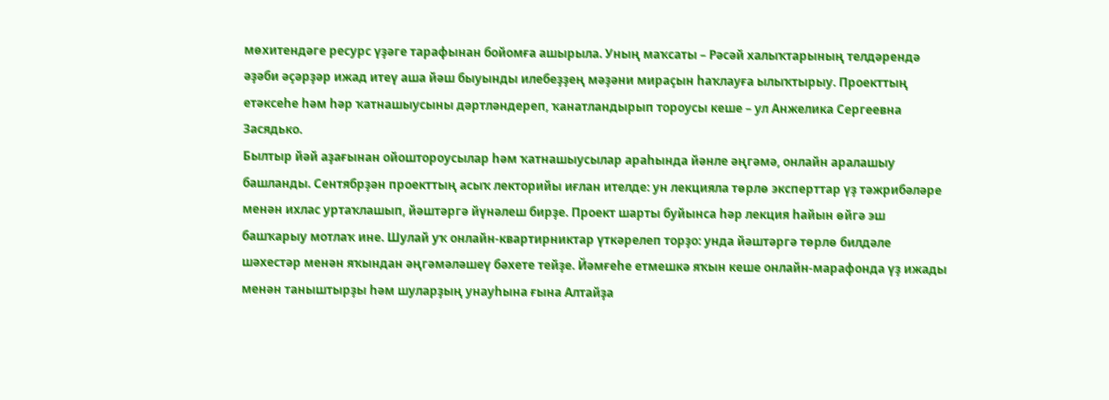мөхитендәге ресурс үҙәге тарафынан бойомға ашырыла. Уның маҡсаты – Рәсәй халыҡтарының телдәрендә әҙәби әҫәрҙәр ижад итеү аша йәш быуынды илебеҙҙең мәҙәни мираҫын һаҡлауға ылыҡтырыу. Проекттың етәксеһе һәм һәр ҡатнашыусыны дәртләндереп, ҡанатландырып тороусы кеше – ул Анжелика Сергеевна Засядько.
Былтыр йәй аҙағынан ойоштороусылар һәм ҡатнашыусылар араһында йәнле әңгәмә, онлайн аралашыу башланды. Сентябрҙән проекттың асыҡ лекторийы иғлан ителде: ун лекцияла төрлө эксперттар үҙ тәжрибәләре менән ихлас уртаҡлашып, йәштәргә йүнәлеш бирҙе. Проект шарты буйынса һәр лекция һайын өйгә эш башҡарыу мотлаҡ ине. Шулай уҡ онлайн-квартирниктар үткәрелеп торҙо: унда йәштәргә төрлө билдәле шәхестәр менән яҡындан әңгәмәләшеү бәхете тейҙе. Йәмғеһе етмешкә яҡын кеше онлайн-марафонда үҙ ижады менән таныштырҙы һәм шуларҙың унауһына ғына Алтайҙа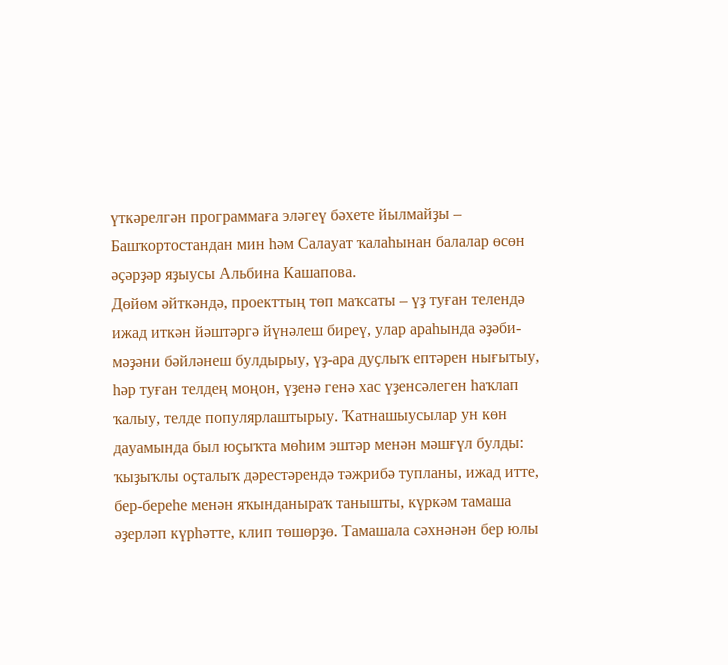үткәрелгән программаға эләгеү бәхете йылмайҙы – Башҡортостандан мин һәм Салауат ҡалаһынан балалар өсөн әҫәрҙәр яҙыусы Альбина Кашапова.
Дөйөм әйткәндә, проекттың төп маҡсаты – үҙ туған телендә ижад иткән йәштәргә йүнәлеш биреү, улар араһында әҙәби-мәҙәни бәйләнеш булдырыу, үҙ-ара дуҫлыҡ ептәрен нығытыу, һәр туған телдең моңон, үҙенә генә хас үҙенсәлеген һаҡлап ҡалыу, телде популярлаштырыу. Ҡатнашыусылар ун көн дауамында был юҫыҡта мөһим эштәр менән мәшғүл булды: ҡыҙыҡлы оҫталыҡ дәрестәрендә тәжрибә тупланы, ижад итте, бер-береһе менән яҡынданыраҡ танышты, күркәм тамаша әҙерләп күрһәтте, клип төшөрҙө. Тамашала сәхнәнән бер юлы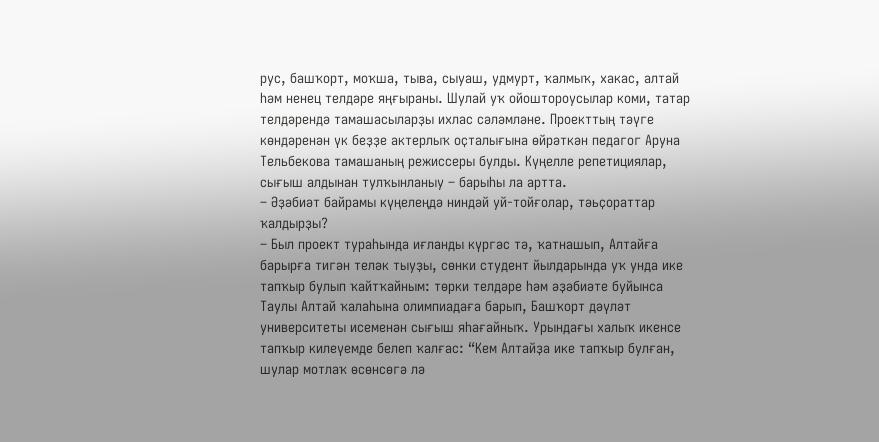рус, башҡорт, моҡша, тыва, сыуаш, удмурт, ҡалмыҡ, хакас, алтай һәм ненец телдәре яңғыраны. Шулай уҡ ойоштороусылар коми, татар телдәрендә тамашасыларҙы ихлас сәләмләне. Проекттың тәүге көндәренән үк беҙҙе актерлыҡ оҫталығына өйрәткән педагог Аруна Тельбекова тамашаның режиссеры булды. Күңелле репетициялар, сығыш алдынан тулҡынланыу – барыһы ла артта.
– Әҙәбиәт байрамы күңелеңдә ниндәй уй-тойғолар, тәьҫораттар ҡалдырҙы?
– Был проект тураһында иғланды күргәс тә, ҡатнашып, Алтайға барырға тигән теләк тыуҙы, сөнки студент йылдарында уҡ унда ике тапҡыр булып ҡайтҡайным: төрки телдәре һәм әҙәбиәте буйынса Таулы Алтай ҡалаһына олимпиадаға барып, Башҡорт дәүләт университеты исеменән сығыш яһағайныҡ. Урындағы халыҡ икенсе тапҡыр килеүемде белеп ҡалғас: “Кем Алтайҙа ике тапҡыр булған, шулар мотлаҡ өсөнсөгә лә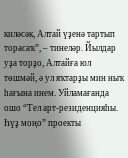киләсәк, Алтай үҙенә тартып торасаҡ”, – тинеләр. Йылдар уҙа торҙо, Алтайға юл төшмәй, ә ул яҡтарҙы мин ныҡ һағына инем. Уйламағанда ошо “Тел арт-резиденцияһы. Һүҙ моңо” проекты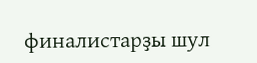финалистарҙы шул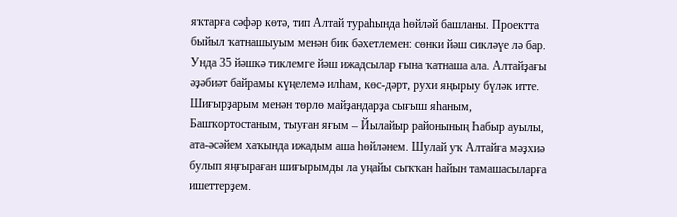яҡтарға сәфәр көтә, тип Алтай тураһында һөйләй башланы. Проектта быйыл ҡатнашыуым менән бик бәхетлемен: сөнки йәш сикләүе лә бар. Унда 35 йәшкә тиклемге йәш ижадсылар ғына ҡатнаша ала. Алтайҙағы әҙәбиәт байрамы күңелемә илһам, көс-дәрт, рухи яңырыу бүләк итте. Шиғырҙарым менән төрлө майҙандарҙа сығыш яһаным, Башҡортостаным, тыуған яғым – Йылайыр районының Һабыр ауылы, ата-әсәйем хаҡында ижадым аша һөйләнем. Шулай уҡ Алтайға мәҙхиә булып яңғыраған шиғырымды ла уңайы сыҡҡан һайын тамашасыларға ишеттерҙем.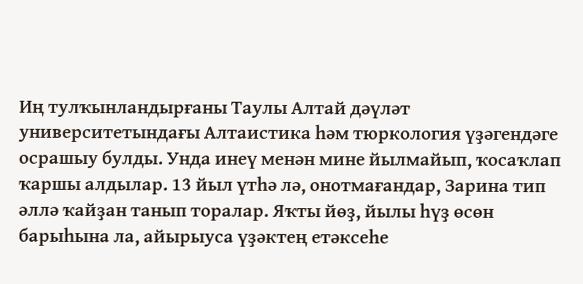Иң тулҡынландырғаны Таулы Алтай дәүләт университетындағы Алтаистика һәм тюркология үҙәгендәге осрашыу булды. Унда инеү менән мине йылмайып, ҡосаҡлап ҡаршы алдылар. 13 йыл үтһә лә, онотмағандар, Зарина тип әллә ҡайҙан танып торалар. Яҡты йөҙ, йылы һүҙ өсөн барыһына ла, айырыуса үҙәктең етәксеһе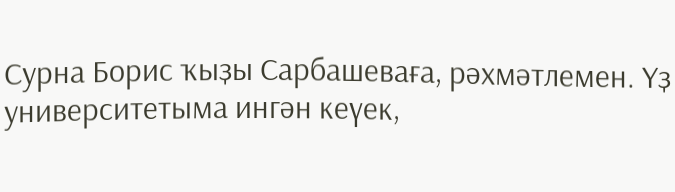Сурна Борис ҡыҙы Сарбашеваға, рәхмәтлемен. Үҙ университетыма ингән кеүек,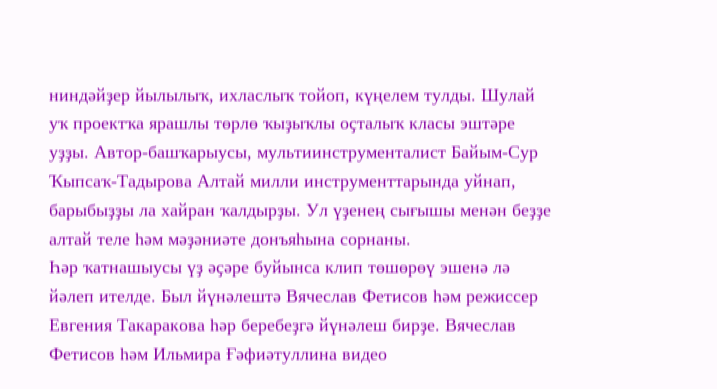ниндәйҙер йылылыҡ, ихласлыҡ тойоп, күңелем тулды. Шулай уҡ проектҡа ярашлы төрлө ҡыҙыҡлы оҫталыҡ класы эштәре уҙҙы. Автор-башҡарыусы, мультиинструменталист Байым-Сур Ҡыпсаҡ-Тадырова Алтай милли инструменттарында уйнап, барыбыҙҙы ла хайран ҡалдырҙы. Ул үҙенең сығышы менән беҙҙе алтай теле һәм мәҙәниәте донъяһына сорнаны.
Һәр ҡатнашыусы үҙ әҫәре буйынса клип төшөрөү эшенә лә йәлеп ителде. Был йүнәлештә Вячеслав Фетисов һәм режиссер Евгения Такаракова һәр беребеҙгә йүнәлеш бирҙе. Вячеслав Фетисов һәм Ильмира Ғәфиәтуллина видео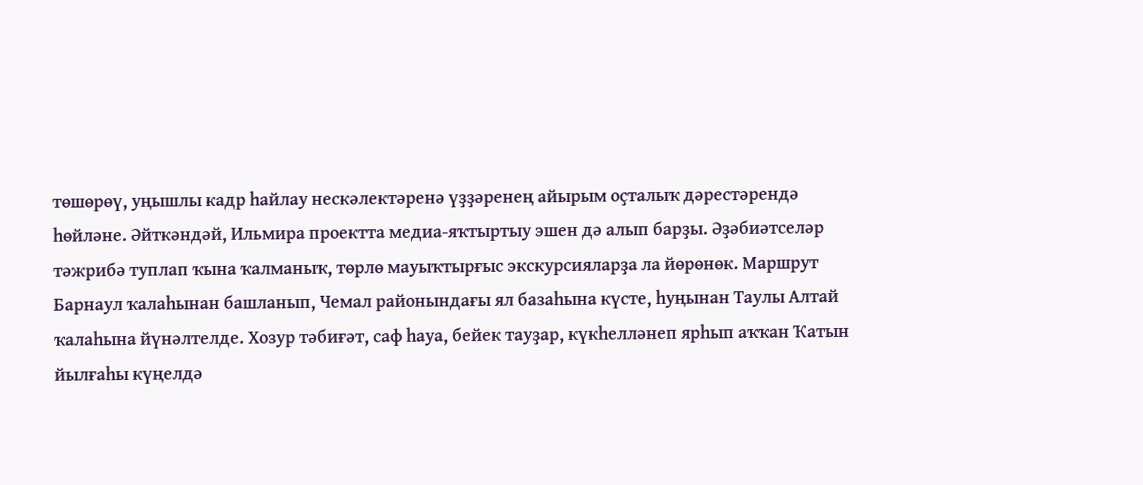төшөрөү, уңышлы кадр һайлау нескәлектәренә үҙҙәренең айырым оҫталыҡ дәрестәрендә һөйләне. Әйткәндәй, Ильмира проектта медиа-яҡтыртыу эшен дә алып барҙы. Әҙәбиәтселәр тәжрибә туплап ҡына ҡалманыҡ, төрлө мауыҡтырғыс экскурсияларҙа ла йөрөнөк. Маршрут Барнаул ҡалаһынан башланып, Чемал районындағы ял базаһына күсте, һуңынан Таулы Алтай ҡалаһына йүнәлтелде. Хозур тәбиғәт, саф һауа, бейек тауҙар, күкһелләнеп ярһып аҡҡан Ҡатын йылғаһы күңелдә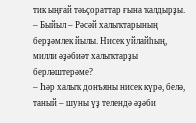тик ыңғай тәьҫораттар ғына ҡалдырҙы.
– Быйыл – Рәсәй халыҡтарының берҙәмлек йылы. Нисек уйлайһың, милли әҙәбиәт халыҡтарҙы берләштерәме?
– Һәр халыҡ донъяны нисек күрә, белә, таный – шуны үҙ телендә әҙәби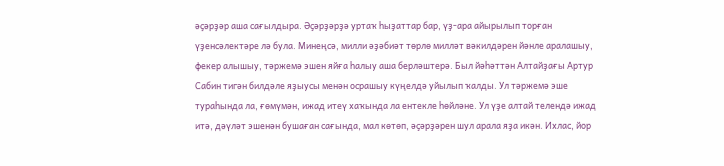әҫәрҙәр аша сағылдыра. Әҫәрҙәрҙә уртаҡ һыҙаттар бар, үҙ-ара айырылып торған үҙенсәлектәре лә була. Минеңсә, милли әҙәбиәт төрлө милләт вәкилдәрен йәнле аралашыу, фекер алышыу, тәржемә эшен яйға һалыу аша берләштерә. Был йәһәттән Алтайҙағы Артур Сабин тигән билдәле яҙыусы менән осрашыу күңелдә уйылып ҡалды. Ул тәржемә эше тураһында ла, ғөмүмән, ижад итеү хаҡында ла ентекле һөйләне. Ул үҙе алтай телендә ижад итә, дәүләт эшенән бушаған сағында, мал көтөп, әҫәрҙәрен шул арала яҙа икән. Ихлас, йор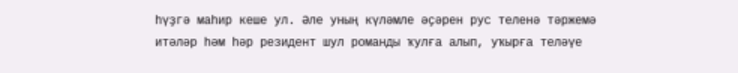һүҙгә маһир кеше ул. Әле уның күләмле әҫәрен рус теленә тәржемә итәләр һәм һәр резидент шул романды ҡулға алып, уҡырға теләүе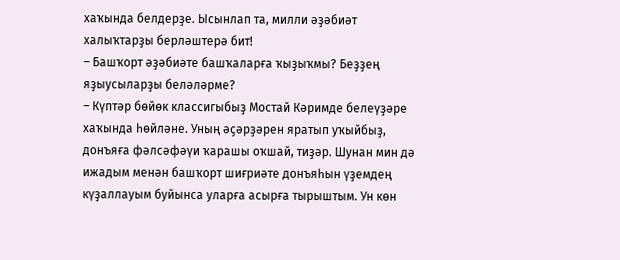хаҡында белдерҙе. Ысынлап та, милли әҙәбиәт халыҡтарҙы берләштерә бит!
– Башҡорт әҙәбиәте башҡаларға ҡыҙыҡмы? Беҙҙең яҙыусыларҙы беләләрме?
– Күптәр бөйөк классигыбыҙ Мостай Кәримде белеүҙәре хаҡында һөйләне. Уның әҫәрҙәрен яратып уҡыйбыҙ, донъяға фәлсәфәүи ҡарашы оҡшай, тиҙәр. Шунан мин дә ижадым менән башҡорт шиғриәте донъяһын үҙемдең күҙаллауым буйынса уларға асырға тырыштым. Ун көн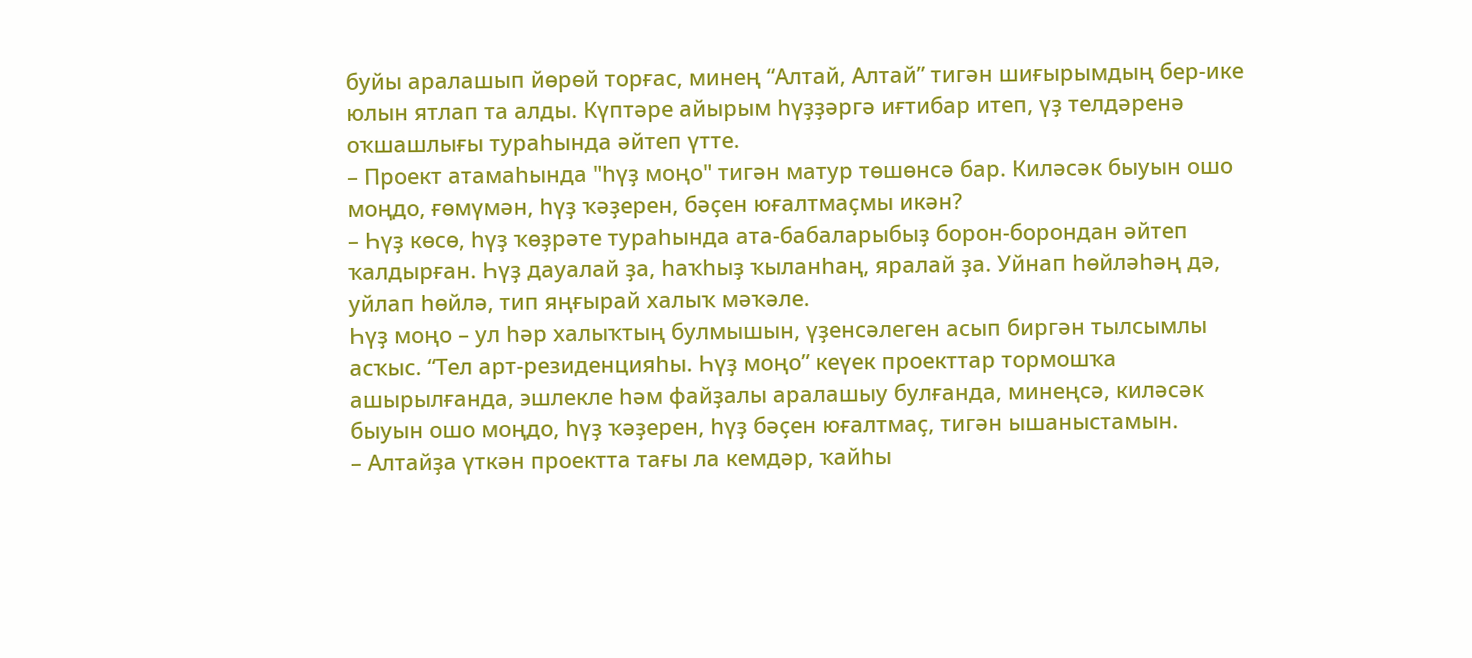буйы аралашып йөрөй торғас, минең “Алтай, Алтай” тигән шиғырымдың бер-ике юлын ятлап та алды. Күптәре айырым һүҙҙәргә иғтибар итеп, үҙ телдәренә оҡшашлығы тураһында әйтеп үтте.
– Проект атамаһында "һүҙ моңо" тигән матур төшөнсә бар. Киләсәк быуын ошо моңдо, ғөмүмән, һүҙ ҡәҙерен, бәҫен юғалтмаҫмы икән?
– Һүҙ көсө, һүҙ ҡөҙрәте тураһында ата-бабаларыбыҙ борон-борондан әйтеп ҡалдырған. Һүҙ дауалай ҙа, һаҡһыҙ ҡыланһаң, яралай ҙа. Уйнап һөйләһәң дә, уйлап һөйлә, тип яңғырай халыҡ мәҡәле.
Һүҙ моңо – ул һәр халыҡтың булмышын, үҙенсәлеген асып биргән тылсымлы асҡыс. “Тел арт-резиденцияһы. Һүҙ моңо” кеүек проекттар тормошҡа ашырылғанда, эшлекле һәм файҙалы аралашыу булғанда, минеңсә, киләсәк быуын ошо моңдо, һүҙ ҡәҙерен, һүҙ бәҫен юғалтмаҫ, тигән ышаныстамын.
– Алтайҙа үткән проектта тағы ла кемдәр, ҡайһы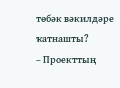төбәк вәкилдәре ҡатнашты?
– Проекттың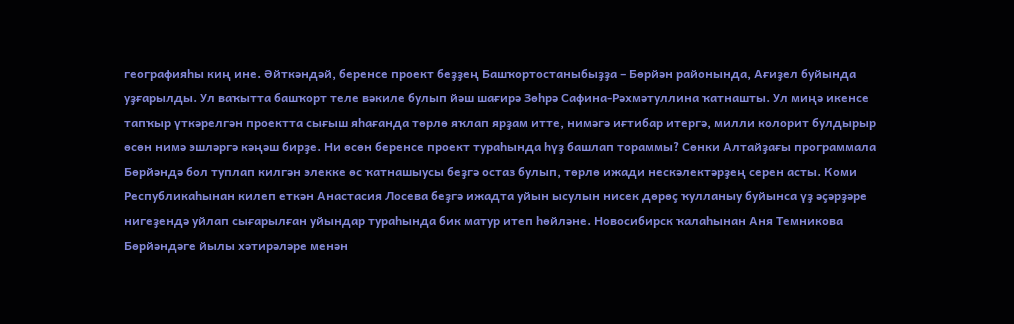географияһы киң ине. Әйткәндәй, беренсе проект беҙҙең Башҡортостаныбыҙҙа – Бөрйән районында, Ағиҙел буйында уҙғарылды. Ул ваҡытта башҡорт теле вәкиле булып йәш шағирә Зөһрә Сафина-Рәхмәтуллина ҡатнашты. Ул миңә икенсе тапҡыр үткәрелгән проектта сығыш яһағанда төрлө яҡлап ярҙам итте, нимәгә иғтибар итергә, милли колорит булдырыр өсөн нимә эшләргә кәңәш бирҙе. Ни өсөн беренсе проект тураһында һүҙ башлап тораммы? Сөнки Алтайҙағы программала Бөрйәндә бол туплап килгән элекке өс ҡатнашыусы беҙгә остаз булып, төрлө ижади нескәлектәрҙең серен асты. Коми Республикаһынан килеп еткән Анастасия Лосева беҙгә ижадта уйын ысулын нисек дөрөҫ ҡулланыу буйынса үҙ әҫәрҙәре нигеҙендә уйлап сығарылған уйындар тураһында бик матур итеп һөйләне. Новосибирск ҡалаһынан Аня Темникова Бөрйәндәге йылы хәтирәләре менән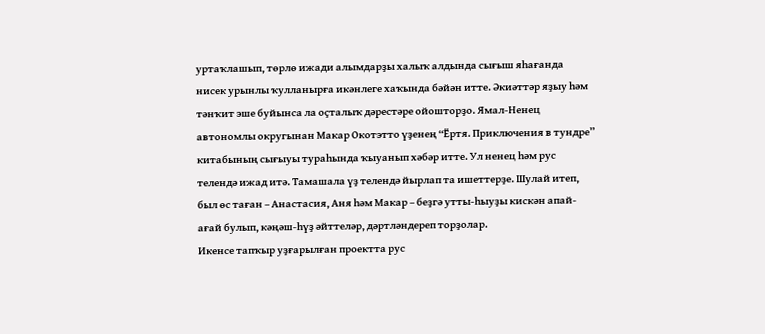уртаҡлашып, төрлө ижади алымдарҙы халыҡ алдында сығыш яһағанда нисек урынлы ҡулланырға икәнлеге хаҡында бәйән итте. Әкиәттәр яҙыу һәм тәнҡит эше буйынса ла оҫталыҡ дәрестәре ойошторҙо. Ямал-Ненец автономлы округынан Макар Окотэтто үҙенең “Ёртя. Приключения в тундре” китабының сығыуы тураһында ҡыуанып хәбәр итте. Ул ненец һәм рус телендә ижад итә. Тамашала үҙ телендә йырлап та ишеттерҙе. Шулай итеп, был өс таған – Анастасия, Аня һәм Макар – беҙгә утты-һыуҙы кискән апай-ағай булып, кәңәш-һүҙ әйттеләр, дәртләндереп торҙолар.
Икенсе тапҡыр уҙғарылған проектта рус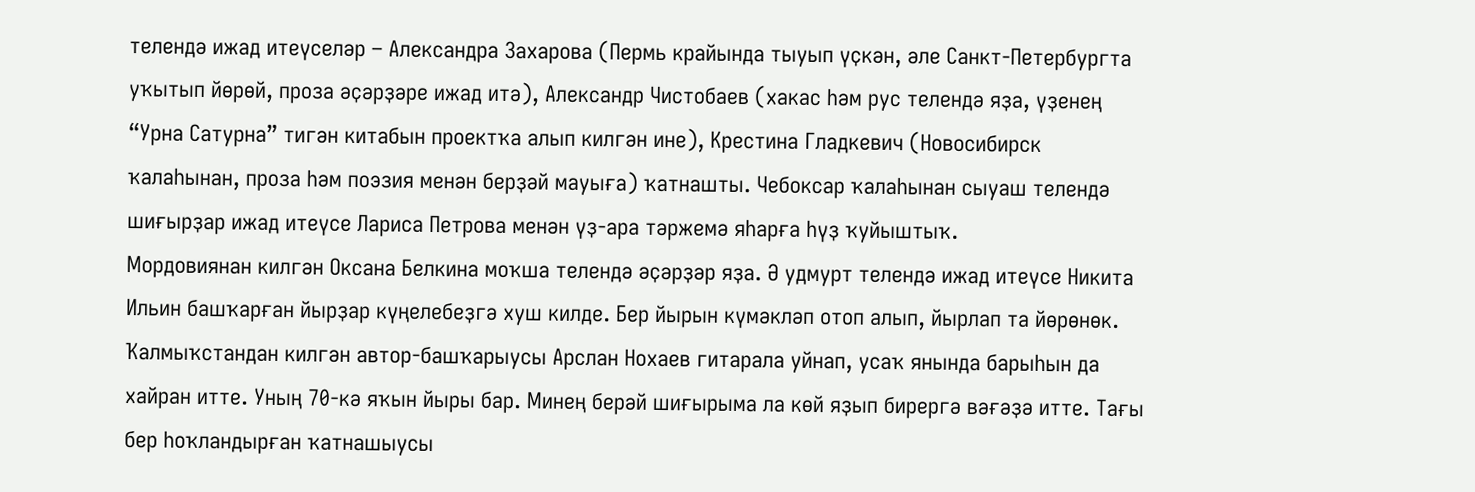телендә ижад итеүселәр – Александра Захарова (Пермь крайында тыуып үҫкән, әле Санкт-Петербургта уҡытып йөрөй, проза әҫәрҙәре ижад итә), Александр Чистобаев (хакас һәм рус телендә яҙа, үҙенең “Урна Сатурна” тигән китабын проектҡа алып килгән ине), Крестина Гладкевич (Новосибирск ҡалаһынан, проза һәм поэзия менән берҙәй мауыға) ҡатнашты. Чебоксар ҡалаһынан сыуаш телендә шиғырҙар ижад итеүсе Лариса Петрова менән үҙ-ара тәржемә яһарға һүҙ ҡуйыштыҡ.
Мордовиянан килгән Оксана Белкина моҡша телендә әҫәрҙәр яҙа. Ә удмурт телендә ижад итеүсе Никита Ильин башҡарған йырҙар күңелебеҙгә хуш килде. Бер йырын күмәкләп отоп алып, йырлап та йөрөнөк. Ҡалмыҡстандан килгән автор-башҡарыусы Арслан Нохаев гитарала уйнап, усаҡ янында барыһын да хайран итте. Уның 70-кә яҡын йыры бар. Минең берәй шиғырыма ла көй яҙып бирергә вәғәҙә итте. Тағы бер һоҡландырған ҡатнашыусы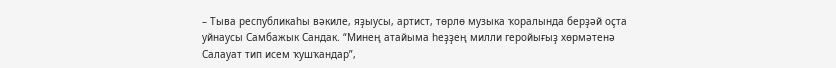– Тыва республикаһы вәкиле, яҙыусы, артист, төрлө музыка ҡоралында берҙәй оҫта уйнаусы Самбажык Сандак. “Минең атайыма һеҙҙең милли геройығыҙ хөрмәтенә Салауат тип исем ҡушҡандар”,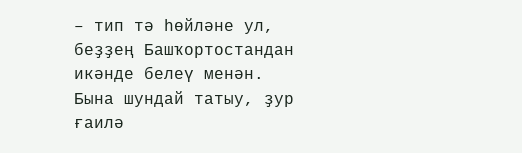– тип тә һөйләне ул, беҙҙең Башҡортостандан икәнде белеү менән.
Бына шундай татыу, ҙур ғаилә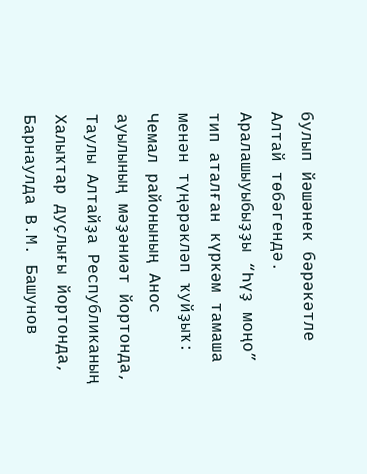булып йәшәнек бәрәкәтле Алтай төбәгендә. Аралашыуыбыҙҙы “Һүҙ моңо” тип аталған күркәм тамаша менән түңәрәкләп ҡуйҙыҡ: Чемал районының Анос ауылының мәҙәниәт йортонда, Таулы Алтайҙа Республиканың Халыҡтар дуҫлығы йортонда, Барнаулда В.М. Башунов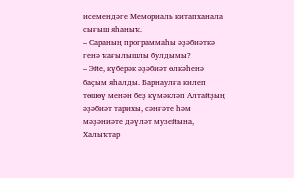исемендәге Мемориаль китапханала сығыш яһаныҡ.
– Сараның программаһы әҙәбиәткә генә ҡағылышлы булдымы?
– Эйе, күберәк әҙәбиәт өлкәһенә баҫым яһалды. Барнаулға килеп төшөү менән беҙ күмәкләп Алтайҙың әҙәбиәт тарихы, сәнғәте һәм мәҙәниәте дәүләт музейына, Халыҡтар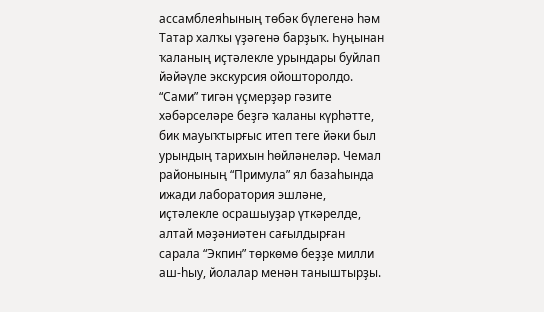ассамблеяһының төбәк бүлегенә һәм Татар халҡы үҙәгенә барҙыҡ. Һуңынан ҡаланың иҫтәлекле урындары буйлап йәйәүле экскурсия ойошторолдо. “Сами” тигән үҫмерҙәр гәзите хәбәрселәре беҙгә ҡаланы күрһәтте, бик мауыҡтырғыс итеп теге йәки был урындың тарихын һөйләнеләр. Чемал районының “Примула” ял базаһында ижади лаборатория эшләне, иҫтәлекле осрашыуҙар үткәрелде, алтай мәҙәниәтен сағылдырған сарала “Экпин” төркөмө беҙҙе милли аш-һыу, йолалар менән таныштырҙы.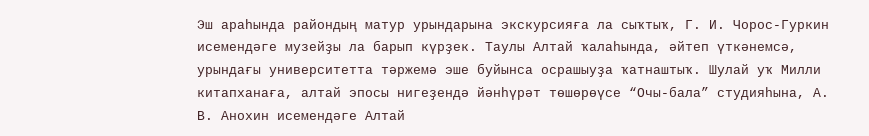Эш араһында райондың матур урындарына экскурсияға ла сыҡтыҡ, Г. И. Чорос-Гуркин исемендәге музейҙы ла барып күрҙек. Таулы Алтай ҡалаһында, әйтеп үткәнемсә, урындағы университетта тәржемә эше буйынса осрашыуҙа ҡатнаштыҡ. Шулай уҡ Милли китапханаға, алтай эпосы нигеҙендә йәнһүрәт төшөрөүсе “Очы-бала” студияһына, А. В. Анохин исемендәге Алтай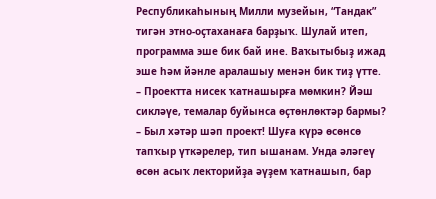Республикаһының Милли музейын, “Тандак” тигән этно-оҫтаханаға барҙыҡ. Шулай итеп, программа эше бик бай ине. Ваҡытыбыҙ ижад эше һәм йәнле аралашыу менән бик тиҙ үтте.
– Проектта нисек ҡатнашырға мөмкин? Йәш сикләүе, темалар буйынса өҫтөнлөктәр бармы?
– Был хәтәр шәп проект! Шуға күрә өсөнсө тапҡыр үткәрелер, тип ышанам. Унда әләгеү өсөн асыҡ лекторийҙа әүҙем ҡатнашып, бар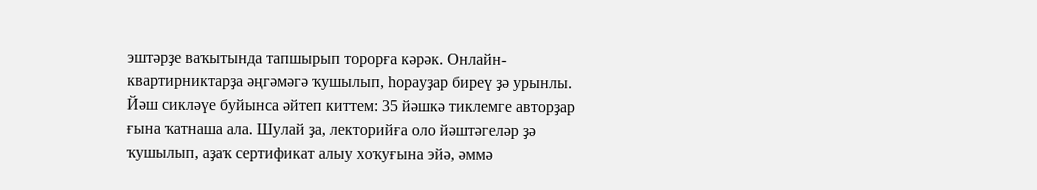эштәрҙе ваҡытында тапшырып торорға кәрәк. Онлайн-квартирниктарҙа әңгәмәгә ҡушылып, һорауҙар биреү ҙә урынлы. Йәш сикләүе буйынса әйтеп киттем: 35 йәшкә тиклемге авторҙар ғына ҡатнаша ала. Шулай ҙа, лекторийға оло йәштәгеләр ҙә ҡушылып, аҙаҡ сертификат алыу хоҡуғына эйә, әммә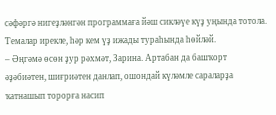сәфәргә нигеҙләнгән программаға йәш сикләүе күҙ уңында тотола. Темалар ирекле, һәр кем үҙ ижады тураһында һөйләй.
– Әңгәмә өсөн ҙур рәхмәт, Зарина. Артабан да башҡорт әҙәбиәтен, шиғриәтен данлап, ошондай күләмле сараларҙа ҡатнашып торорға насип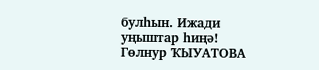булһын. Ижади уңыштар һиңә!
Гөлнур ҠЫУАТОВА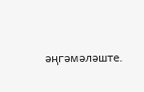әңгәмәләште.